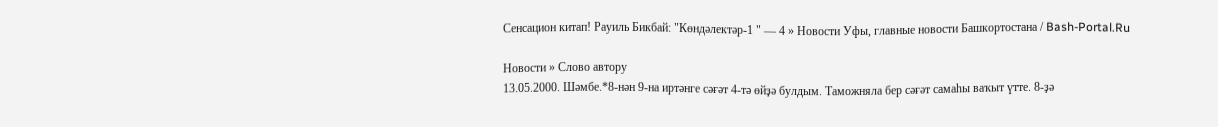Сенсацион китап! Рауиль Бикбай: "Көндәлектәр-1 " — 4 » Новости Уфы, главные новости Башкортостана / Bash-Portal.Ru

Новости » Слово автору
13.05.2000. Шәмбе.*8-нән 9-на иртәнге сәғәт 4-тә өйҙә булдым. Таможняла бер сәғәт самаһы ваҡыт үтте. 8-ҙә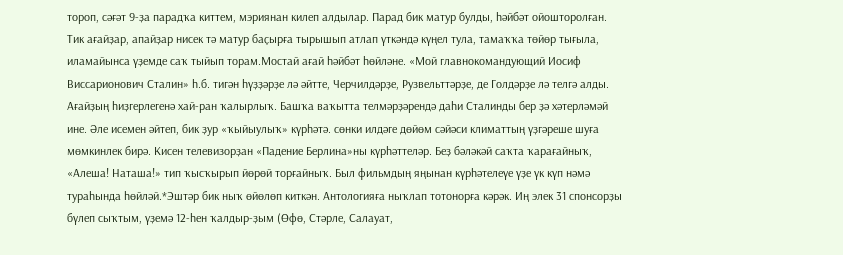тороп, сәғәт 9-ҙа парадҡа киттем, мэриянан килеп алдылар. Парад бик матур булды, һәйбәт ойошторолған. Тик ағайҙар, апайҙар нисек тә матур баҫырға тырышып атлап үткәндә күңел тула, тамаҡҡа төйөр тығыла, иламайынса үҙемде саҡ тыйып торам.Мостай ағай һәйбәт һөйләне. «Мой главнокомандующий Иосиф Виссарионович Сталин» һ.б. тигән һүҙҙәрҙе лә әйтте, Черчилдәрҙе, Рузвельттәрҙе, де Голдәрҙе лә телгә алды. Ағайҙың һиҙгерлегенә хай-ран ҡалырлыҡ. Башҡа ваҡытта телмәрҙәрендә даһи Сталинды бер ҙә хәтерләмәй ине. Әле исемен әйтеп, бик ҙур «ҡыйыулыҡ» күрһәтә. сөнки илдәге дөйөм сәйәси климаттың үҙгәреше шуға мөмкинлек бирә. Кисен телевизорҙан «Падение Берлина»ны күрһәттеләр. Беҙ бәләкәй саҡта ҡарағайныҡ, «Алеша! Наташа!» тип ҡысҡырып йөрөй торғайныҡ. Был фильмдың яңынан күрһәтелеүе үҙе үк күп нәмә тураһында һөйләй.*Эштәр бик ныҡ өйөлөп киткән. Антологияға ныҡлап тотонорға кәрәк. Иң элек 31 спонсорҙы бүлеп сыҡтым, үҙемә 12-һен ҡалдыр-ҙым (Өфө, Стәрле, Салауат,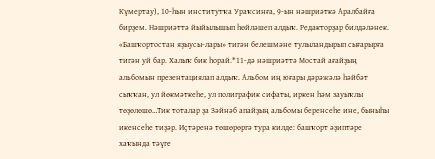Күмертау), 10-һын институтҡа Ураҡсинға, 9-ын нәшриәткә Аралбайға бирҙем. Нәшриәттә йыйылышып һөйләшеп алдыҡ. Редакторҙар билдәләнек. «Башҡортостан яҙыусы-лары» тигән белешмәне тулыландырып сығарырға тигән уй бар. Халыҡ бик һорай.*11-дә нәшриәттә Мостай ағайҙың альбомын презентациялап алдыҡ. Альбом иң юғары дәрәжәлә һәйбәт сыҡҡан, ул йөкмәткеһе, ул полиграфик сифаты, иркен һәм зауыҡлы төҙөлөшө…Тик тоталар ҙа Зәйнәб апайҙың альбомы беренсеһе ине, быныһы икенсеһе тиҙәр. Иҫтәренә төшөрөргә тура килде: башҡорт әҙиптәре хаҡында тәүге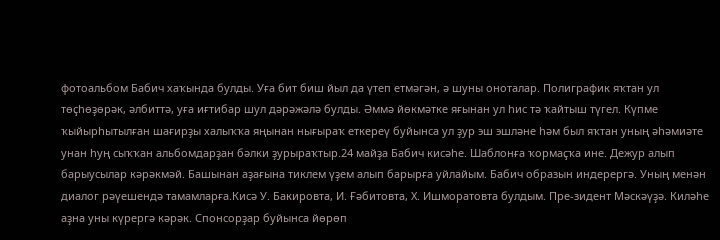фотоальбом Бабич хаҡында булды. Уға бит биш йыл да үтеп етмәгән, ә шуны оноталар. Полиграфик яҡтан ул төҫһөҙөрәк, әлбиттә, уға иғтибар шул дәрәжәлә булды. Әммә йөкмәтке яғынан ул һис тә ҡайтыш түгел. Күпме ҡыйырһытылған шағирҙы халыҡҡа яңынан нығыраҡ еткереү буйынса ул ҙур эш эшләне һәм был яҡтан уның әһәмиәте унан һуң сыҡҡан альбомдарҙан бәлки ҙурыраҡтыр.24 майҙа Бабич кисәһе. Шаблонға ҡормаҫҡа ине. Дежур алып барыусылар кәрәкмәй. Башынан аҙағына тиклем үҙем алып барырға уйлайым. Бабич образын индерергә. Уның менән диалог рәүешендә тамамларға.Кисә У. Бакировта, И. Ғәбитовта, Х. Ишморатовта булдым. Пре-зидент Мәскәүҙә. Киләһе аҙна уны күрергә кәрәк. Спонсорҙар буйынса йөрөп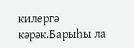килергә кәрәк.Барыһы ла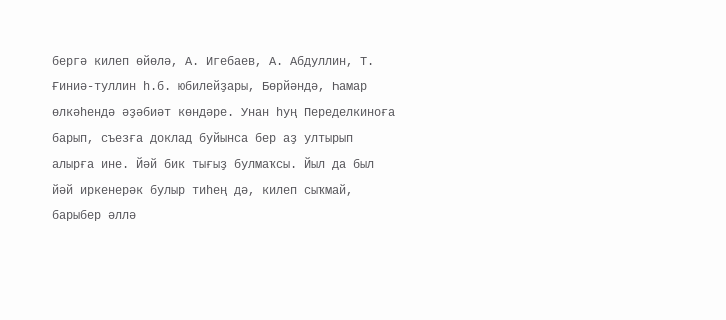бергә килеп өйөлә, А. Игебаев, А. Абдуллин, Т. Ғиниә-туллин һ.б. юбилейҙары, Бөрйәндә, Һамар өлкәһендә әҙәбиәт көндәре. Унан һуң Переделкиноға барып, съезға доклад буйынса бер аҙ ултырып алырға ине. Йәй бик тығыҙ булмаҡсы. Йыл да был йәй иркенерәк булыр тиһең дә, килеп сыҡмай, барыбер әллә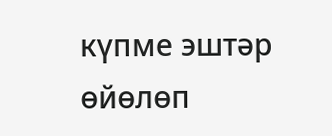күпме эштәр өйөлөп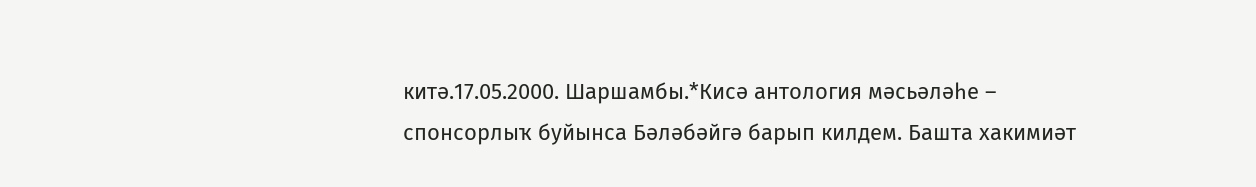китә.17.05.2000. Шаршамбы.*Кисә антология мәсьәләһе – спонсорлыҡ буйынса Бәләбәйгә барып килдем. Башта хакимиәт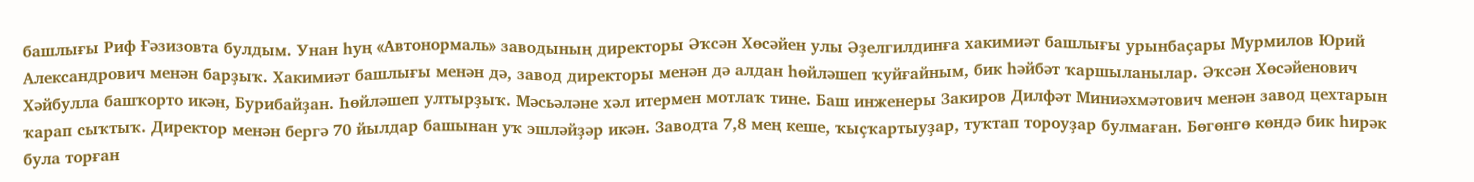башлығы Риф Ғәзизовта булдым. Унан һуң «Автонормаль» заводының директоры Әҡсән Хөсәйен улы Әҙелгилдинға хакимиәт башлығы урынбаҫары Мурмилов Юрий Александрович менән барҙыҡ. Хакимиәт башлығы менән дә, завод директоры менән дә алдан һөйләшеп ҡуйғайным, бик һәйбәт ҡаршыланылар. Әҡсән Хөсәйенович Хәйбулла башҡорто икән, Бурибайҙан. Һөйләшеп ултырҙыҡ. Мәсьәләне хәл итермен мотлаҡ тине. Баш инженеры Закиров Дилфәт Миниәхмәтович менән завод цехтарын ҡарап сыҡтыҡ. Директор менән бергә 70 йылдар башынан уҡ эшләйҙәр икән. Заводта 7,8 мең кеше, ҡыҫҡартыуҙар, туҡтап тороуҙар булмаған. Бөгөнгө көндә бик һирәк була торған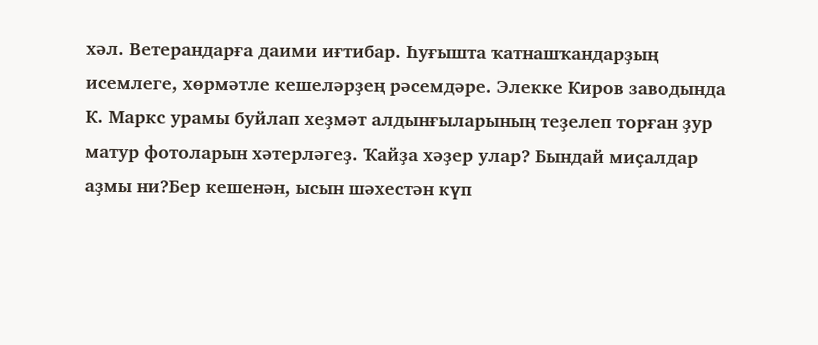хәл. Ветерандарға даими иғтибар. Һуғышта ҡатнашҡандарҙың исемлеге, хөрмәтле кешеләрҙең рәсемдәре. Элекке Киров заводында К. Маркс урамы буйлап хеҙмәт алдынғыларының теҙелеп торған ҙур матур фотоларын хәтерләгеҙ. Ҡайҙа хәҙер улар? Бындай миҫалдар аҙмы ни?Бер кешенән, ысын шәхестән күп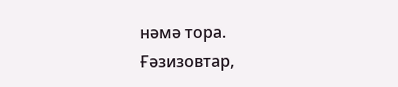нәмә тора. Ғәзизовтар,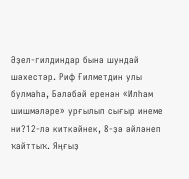Әҙел-гилдиндар бына шундай шәхестәр. Риф Ғилметдин улы булмаһа, Бәләбәй еренән «Илһам шишмәләре» урғылып сығыр инеме ни?12-лә киткәйнек, 8-ҙә әйләнеп ҡайттыҡ. Яңғыҙ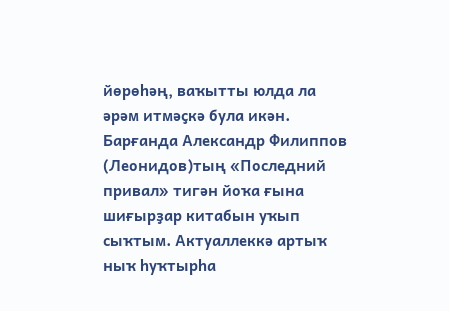йөрөһәң, ваҡытты юлда ла әрәм итмәҫкә була икән. Барғанда Александр Филиппов (Леонидов)тың «Последний привал» тигән йоҡа ғына шиғырҙар китабын уҡып сыҡтым. Актуаллеккә артыҡ ныҡ һуҡтырһа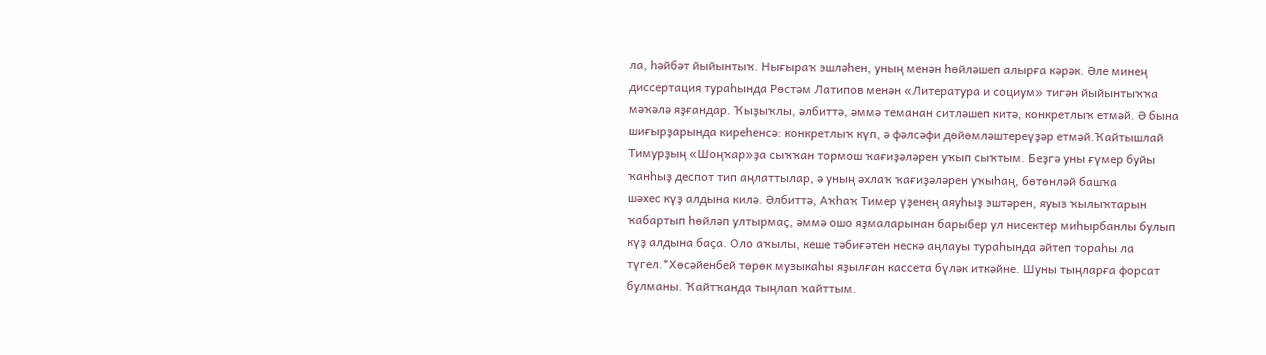ла, һәйбәт йыйынтыҡ. Нығыраҡ эшләһен, уның менән һөйләшеп алырға кәрәк. Әле минең диссертация тураһында Рөстәм Латипов менән «Литература и социум» тигән йыйынтыҡҡа мәҡәлә яҙғандар. Ҡыҙыҡлы, әлбиттә, әммә теманан ситләшеп китә, конкретлыҡ етмәй. Ә бына шиғырҙарында киреһенсә: конкретлыҡ күп, ә фәлсәфи дөйөмләштереүҙәр етмәй.Ҡайтышлай Тимурҙың «Шоңҡар»ҙа сыҡҡан тормош ҡағиҙәләрен уҡып сыҡтым. Беҙгә уны ғүмер буйы ҡанһыҙ деспот тип аңлаттылар, ә уның әхлаҡ ҡағиҙәләрен уҡыһаң, бөтөнләй башҡа
шәхес күҙ алдына килә. Әлбиттә, Аҡһаҡ Тимер үҙенең аяуһыҙ эштәрен, яуыз ҡылыҡтарын ҡабартып һөйләп ултырмаҫ, әммә ошо яҙмаларынан барыбер ул нисектер миһырбанлы булып күҙ алдына баҫа. Оло аҡылы, кеше тәбиғәтен нескә аңлауы тураһында әйтеп тораһы ла түгел.*Хөсәйенбей төрөк музыкаһы яҙылған кассета бүләк иткәйне. Шуны тыңларға форсат булманы. Ҡайтҡанда тыңлап ҡайттым.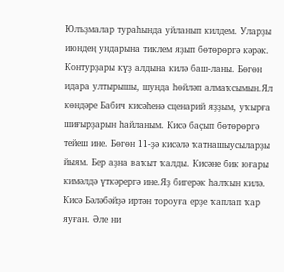Юлъҙмалар тураһында уйланып килдем. Уларҙы июндең ундарына тиклем яҙып бөтөрөргә кәрәк. Контурҙары күҙ алдына килә баш-ланы. Бөгөн идара ултырышы, шунда һөйләп алмаҡсымын.Ял көндәре Бабич кисәһенә сценарий яҙҙым, уҡырға шиғырҙарын һайланым. Кисә баҫып бөтөрөргә тейеш ине. Бөгөн 11-ҙә кисәлә ҡатнашыусыларҙы йыям. Бер аҙна ваҡыт ҡалды. Кисәне бик юғары кимәлдә үткәрергә ине.Яҙ бигерәк һалҡын килә. Кисә Бәләбәйҙә иртән тороуға ерҙе ҡаплап ҡар яуған. Әле ни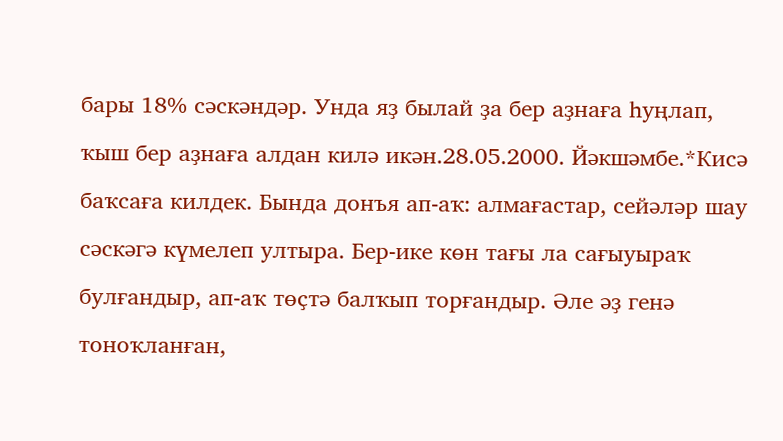бары 18% сәскәндәр. Унда яҙ былай ҙа бер аҙнаға һуңлап, ҡыш бер аҙнаға алдан килә икән.28.05.2000. Йәкшәмбе.*Кисә баҡсаға килдек. Бында донъя ап-аҡ: алмағастар, сейәләр шау сәскәгә күмелеп ултыра. Бер-ике көн тағы ла сағыуыраҡ булғандыр, ап-аҡ төҫтә балҡып торғандыр. Әле әҙ генә тоноҡланған,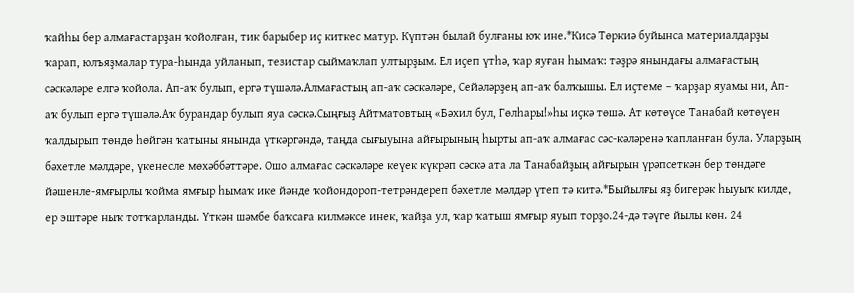ҡайһы бер алмағастарҙан ҡойолған, тик барыбер иҫ киткес матур. Күптән былай булғаны юҡ ине.*Кисә Төркиә буйынса материалдарҙы ҡарап, юлъяҙмалар тура-һында уйланып, тезистар сыймаҡлап ултырҙым. Ел иҫеп үтһә, ҡар яуған һымаҡ: тәҙрә янындағы алмағастың сәскәләре елгә ҡойола. Ап-аҡ булып, ергә түшәлә.Алмағастың ап-аҡ сәскәләре, Сейәләрҙең ап-аҡ балҡышы. Ел иҫтеме – ҡарҙар яуамы ни, Ап-аҡ булып ергә түшәлә.Аҡ бурандар булып яуа сәскә.Сыңғыҙ Айтматовтың «Бәхил бул, Гөлһары!»һы иҫкә төшә. Ат көтөүсе Танабай көтөүен ҡалдырып төндө һөйгән ҡатыны янында үткәргәндә, таңда сығыуына айғырының һырты ап-аҡ алмағас сәс-кәләренә ҡапланған була. Уларҙың бәхетле мәлдәре, үкенесле мөхәббәттәре. Ошо алмағас сәскәләре кеүек күкрәп сәскә ата ла Танабайҙың айғырын үрәпсеткән бер төндәге йәшенле-ямғырлы ҡойма ямғыр һымаҡ ике йәнде ҡойондороп-тетрәндереп бәхетле мәлдәр үтеп тә китә.*Быйылғы яҙ бигерәк һыуыҡ килде, ер эштәре ныҡ тотҡарланды. Үткән шәмбе баҡсаға килмәксе инек, ҡайҙа ул, ҡар ҡатыш ямғыр яуып торҙо.24-дә тәүге йылы көн. 24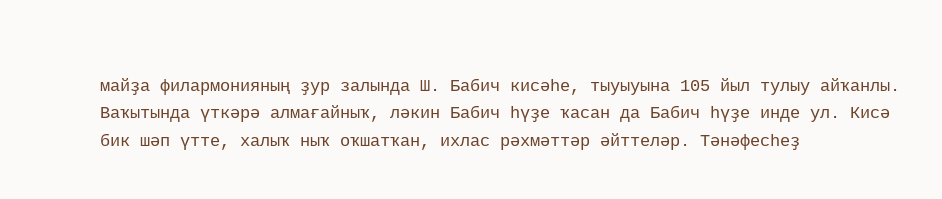майҙа филармонияның ҙур залында Ш. Бабич кисәһе, тыуыуына 105 йыл тулыу айҡанлы. Ваҡытында үткәрә алмағайныҡ, ләкин Бабич һүҙе ҡасан да Бабич һүҙе инде ул. Кисә бик шәп үтте, халыҡ ныҡ оҡшатҡан, ихлас рәхмәттәр әйттеләр. Тәнәфесһеҙ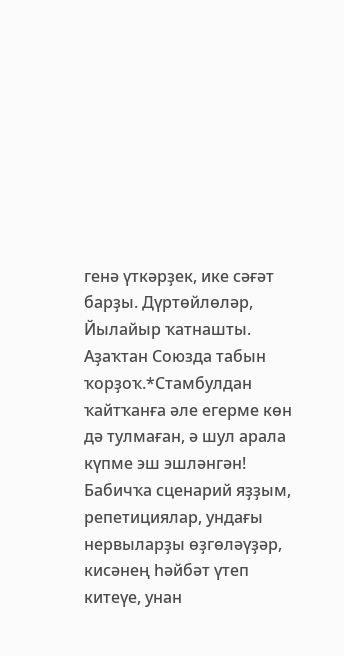генә үткәрҙек, ике сәғәт барҙы. Дүртөйлөләр, Йылайыр ҡатнашты. Аҙаҡтан Союзда табын ҡорҙоҡ.*Стамбулдан ҡайтҡанға әле егерме көн дә тулмаған, ә шул арала күпме эш эшләнгән! Бабичҡа сценарий яҙҙым, репетициялар, ундағы нервыларҙы өҙгөләүҙәр, кисәнең һәйбәт үтеп китеүе, унан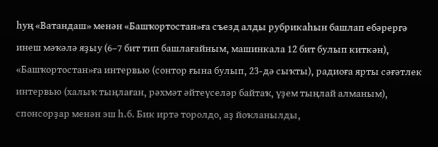һуң «Ватандаш» менән «Башҡортостан»ға съезд алды рубрикаһын башлап ебәрергә инеш мәҡәлә яҙыу (6–7 бит тип башлағайным, машинкала 12 бит булып киткән), «Башҡортостан»ға интервью (сонтор ғына булып, 23-дә сыҡты), радиоға ярты сәғәтлек интервью (халыҡ тыңлаған, рәхмәт әйтеүселәр байтаҡ, үҙем тыңлай алманым), спонсорҙар менән эш һ.б. Бик иртә торолдо, аҙ йоҡланылды,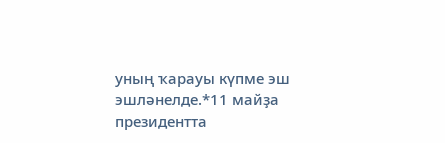уның ҡарауы күпме эш эшләнелде.*11 майҙа президентта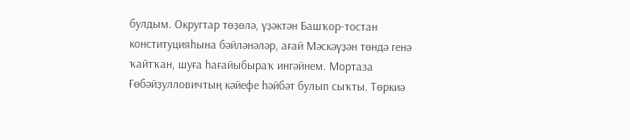булдым. Округтар төҙөлә, үҙәктән Башҡор-тостан конституцияһына бәйләнәләр, ағай Мәскәүҙән төндә генә ҡайтҡан, шуға һағайыбыраҡ ингәйнем. Мортаза Ғөбәйҙулловичтың кәйефе һәйбәт булып сыҡты. Төркиә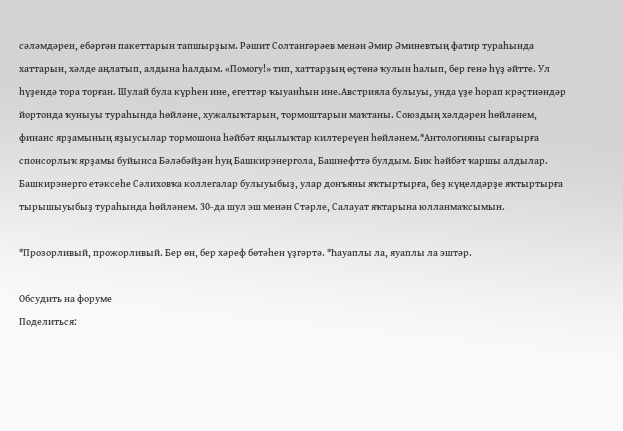сәләмдәрен, ебәргән пакеттарын тапшырҙым. Рәшит Солтангәрәев менән Әмир Әминевтың фатир тураһында хаттарын, хәлде аңлатып, алдына һалдым. «Помогу!» тип, хаттарҙың өҫтөнә ҡулын һалып, бер генә һүҙ әйтте. Ул һүҙендә тора торған. Шулай була күрһен ине, егеттәр ҡыуанһын ине.Австрияла булыуы, унда үҙе һорап крәҫтиәндәр йортонда ҡуныуы тураһында һөйләне, хужалыҡтарын, тормоштарын маҡтаны. Союздың хәлдәрен һөйләнем, финанс ярҙамының яҙыусылар тормошона һәйбәт яңылыҡтар килтереүен һөйләнем.*Антологияны сығарырға спонсорлыҡ ярҙамы буйынса Бәләбәйҙән һуң Башкирэнергола, Башнефттә булдым. Бик һәйбәт ҡаршы алдылар. Башкирэнерго етәксеһе Сәлиховҡа коллегалар булыуыбыҙ, улар донъяны яҡтыртырға, беҙ күңелдәрҙе яҡтыртырға тырышыуыбыҙ тураһында һөйләнем. 30-да шул эш менән Стәрле, Салауат яҡтарына юлланмаҡсымын.

*Прозорливый, прожорливый. Бер өн, бер хәреф бөтәһен үҙгәртә. *Һауаплы ла, яуаплы ла эштәр.

Обсудить на форуме
Поделиться: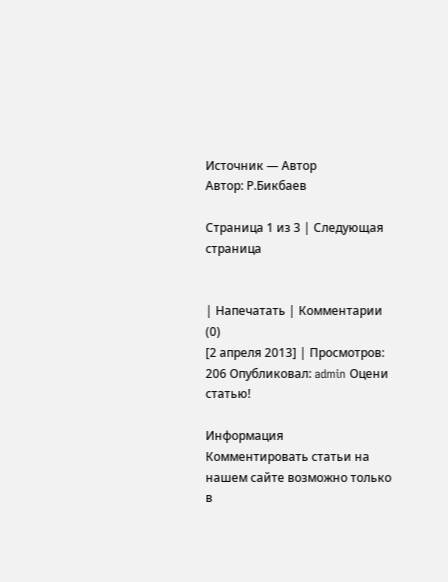Источник — Автор
Автор: Р.Бикбаев

Страница 1 из 3 | Следующая страница


| Напечатать | Комментарии (0)
[2 апреля 2013] | Просмотров: 206 Опубликовал: admin Оцени статью!

Информация
Комментировать статьи на нашем сайте возможно только в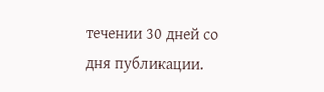течении 30 дней со дня публикации.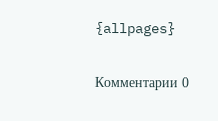{allpages}

Комментарии 0